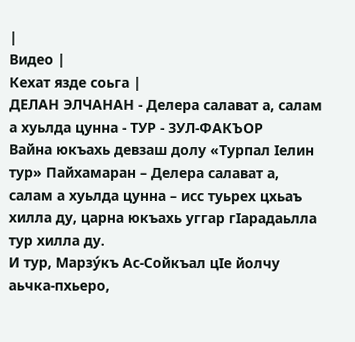|
Видео |
Кехат язде соьга |
ДЕЛАН ЭЛЧАНАН - Делера салават а, салам а хуьлда цунна - ТУР - ЗУЛ-ФАКЪОР
Вайна юкъахь девзаш долу «Турпал Iелин тур» Пайхамаран – Делера салават а, салам а хуьлда цунна – исс туьрех цхьаъ хилла ду, царна юкъахь уггар гIарадаьлла тур хилла ду.
И тур, Марзýкъ Ас-Сойкъал цIе йолчу аьчка-пхьеро,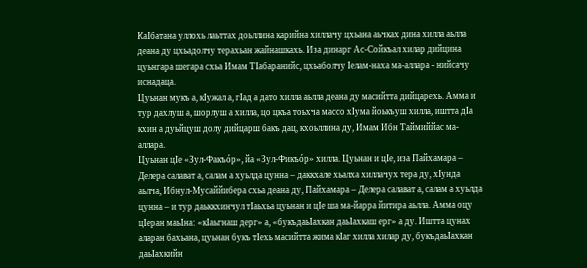КаIбатана уллохь лаьттах доьллина карийна хиллачу цхьана аьчках дина хилла аьлла деана ду цхьадолчу терахьан жайнашкахь. Иза динарг Ас-Сойкъал хилар дийцина цуьнгара шегара схьа Имам ТIабаранийс, цхьаболчу Iелам-наха ма-аллара - нийсачу иснадаца.
Цуьнан мукъ а, кIужал а, гIад а дато хилла аьлла деана ду масийтта дийцарехь. Амма и тур дахлуш а, шорлуш а хилла, цо цкъа тоьхча массо хIума йоькъуш хилла, иштта дIа кхин а дуьйцуш долу дийцарш бакъ дац, кхоьллина ду, Имам Ибн Таймиййас ма-аллара.
Цуьнан цIе «Зул-Факъóр», йа «Зул-Фикъóр» хилла. Цуьнан и цIе, иза Пайхамара – Делера салават а, салам а хуьлда цунна – даккхале хьалха хиллачух тера ду, хIунда аьлча, Ибнул-Мусаййибера схьа деана ду, Пайхамара – Делера салават а, салам а хуьлда цунна – и тур даьккхинчул тIаьхьа цуьнан и цIе ша ма-йарра йитира аьлла. Амма оцу цIеран маьIна: «кIаьгнаш дерг» а, «букъдаьIахкан даьIахкаш ерг» а ду. Иштта цунах аларан бахьана, цуьнан букъ тIехь масийтта жима кIаг хилла хилар ду, букъдаьIахкан даьIахкийн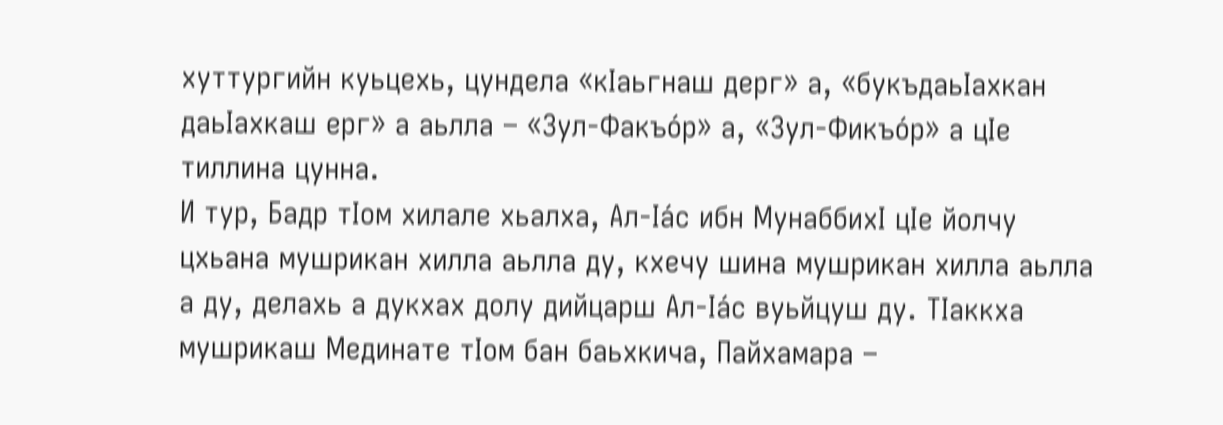хуттургийн куьцехь, цундела «кIаьгнаш дерг» а, «букъдаьIахкан даьIахкаш ерг» а аьлла – «Зул-Факъóр» а, «Зул-Фикъóр» а цIе тиллина цунна.
И тур, Бадр тIом хилале хьалха, Ал-Iáс ибн МунаббихI цIе йолчу цхьана мушрикан хилла аьлла ду, кхечу шина мушрикан хилла аьлла а ду, делахь а дукхах долу дийцарш Ал-Iáс вуьйцуш ду. ТIаккха мушрикаш Мединате тIом бан баьхкича, Пайхамара –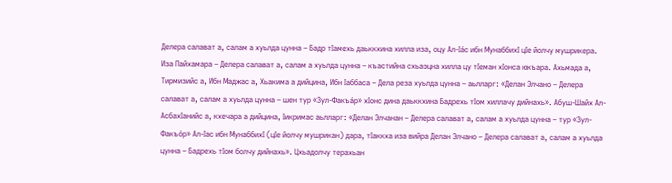Делера салават а, салам а хуьлда цунна – Бадр тIамехь даьккхина хилла иза, оцу Ал-Iáс ибн МунаббихI цIе йолчу мушрикера. Иза Пайхамара – Делера салават а, салам а хуьлда цунна – къастийна схьаэцна хилла цу тIеман хIонса юкъара. Ахьмада а, Тирмизийс а, Ибн Маджас а, Хьакима а дийцина, Ибн Iаббаса – Дела реза хуьлда цунна – аьлларг: «Делан Элчано – Делера салават а, салам а хуьлда цунна – шен тур «Зул-Факъáр» хIонс дина даьккхина Бадрехь тIом хиллачу дийнахь». Абуш-Шайх Ал-АсбахIанийс а, кхечара а дийцина, Iикримас аьлларг: «Делан Элчанан – Делера салават а, салам а хуьлда цунна – тур «Зул-Факъóр» Ал-Iас ибн МунаббихI (цIе йолчу мушрикан) дара, тIаккха иза вийра Делан Элчано – Делера салават а, салам а хуьлда цунна – Бадрехь тIом болчу дийнахь». Цхьадолчу терахьан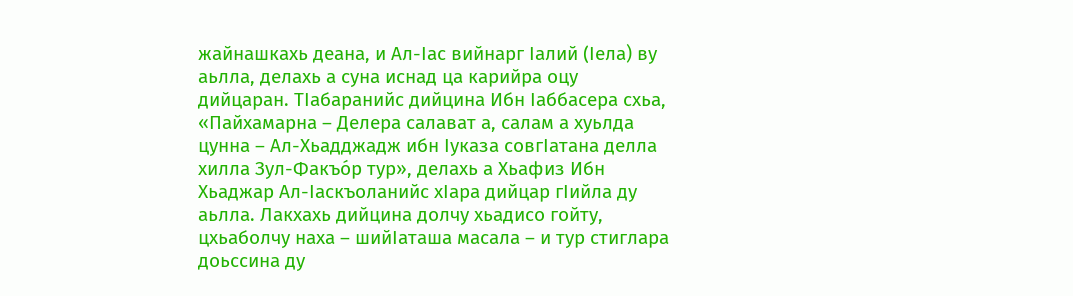жайнашкахь деана, и Ал-Iас вийнарг Iалий (Iела) ву аьлла, делахь а суна иснад ца карийра оцу дийцаран. ТIабаранийс дийцина Ибн Iаббасера схьа, «Пайхамарна – Делера салават а, салам а хуьлда цунна – Ал-Хьадджадж ибн Iуказа совгIатана делла хилла Зул-Факъóр тур», делахь а Хьафиз Ибн Хьаджар Ал-Iаскъоланийс хIара дийцар гIийла ду аьлла. Лакхахь дийцина долчу хьадисо гойту, цхьаболчу наха – шийIаташа масала – и тур стиглара доьссина ду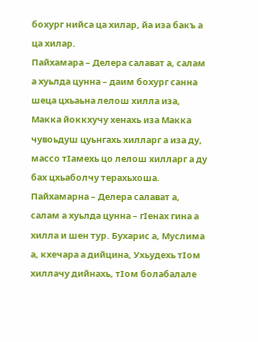бохург нийса ца хилар, йа иза бакъ а ца хилар.
Пайхамара – Делера салават а, салам а хуьлда цунна – даим бохург санна шеца цхьаьна лелош хилла иза, Макка йоккхучу хенахь иза Макка чувоьдуш цуьнгахь хилларг а иза ду, массо тIамехь цо лелош хилларг а ду бах цхьаболчу терахьхоша.
Пайхамарна – Делера салават а, салам а хуьлда цунна – гIенах гина а хилла и шен тур. Бухарис а, Муслима а, кхечара а дийцина, Ухьудехь тIом хиллачу дийнахь, тIом болабалале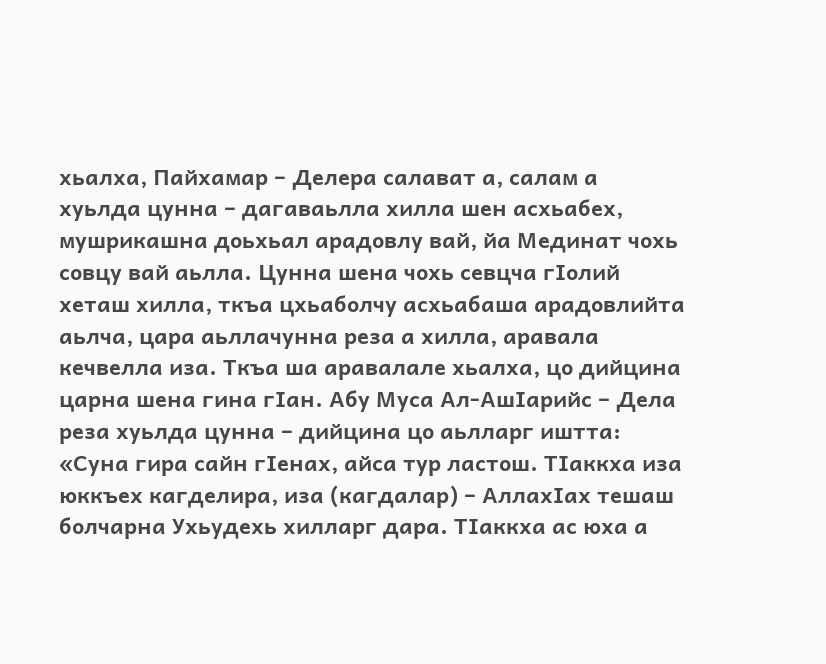хьалха, Пайхамар – Делера салават а, салам а хуьлда цунна – дагаваьлла хилла шен асхьабех, мушрикашна доьхьал арадовлу вай, йа Мединат чохь совцу вай аьлла. Цунна шена чохь севцча гIолий хеташ хилла, ткъа цхьаболчу асхьабаша арадовлийта аьлча, цара аьллачунна реза а хилла, аравала кечвелла иза. Ткъа ша аравалале хьалха, цо дийцина царна шена гина гIан. Абу Муса Ал-АшIарийс – Дела реза хуьлда цунна – дийцина цо аьлларг иштта: «Суна гира сайн гIенах, айса тур ластош. ТIаккха иза юккъех кагделира, иза (кагдалар) – АллахIах тешаш болчарна Ухьудехь хилларг дара. ТIаккха ас юха а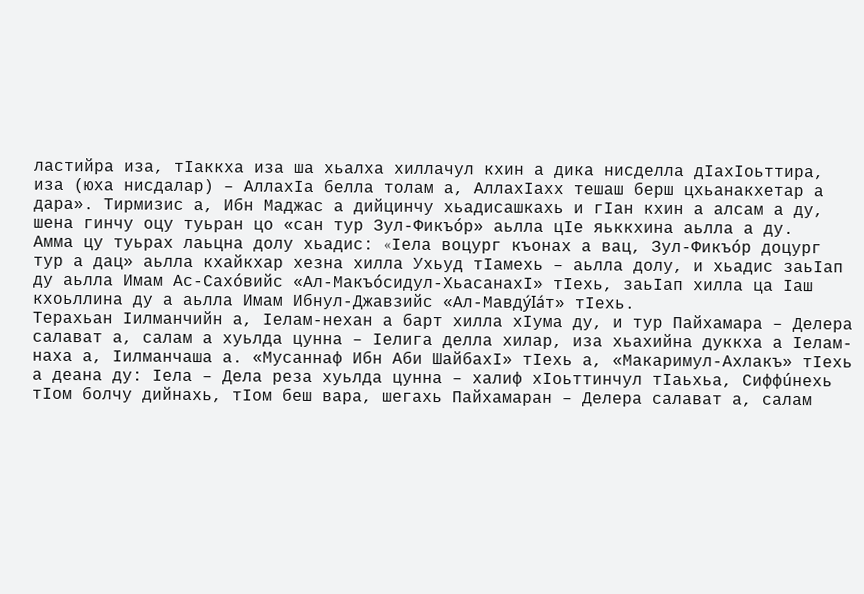ластийра иза, тIаккха иза ша хьалха хиллачул кхин а дика нисделла дIахIоьттира, иза (юха нисдалар) – АллахIа белла толам а, АллахIахх тешаш берш цхьанакхетар а дара». Тирмизис а, Ибн Маджас а дийцинчу хьадисашкахь и гIан кхин а алсам а ду, шена гинчу оцу туьран цо «сан тур Зул-Фикъóр» аьлла цIе яьккхина аьлла а ду.
Амма цу туьрах лаьцна долу хьадис: «Iела воцург къонах а вац, Зул-Фикъóр доцург тур а дац» аьлла кхайкхар хезна хилла Ухьуд тIамехь – аьлла долу, и хьадис заьIап ду аьлла Имам Ас-Сахóвийс «Ал-Макъóсидул-ХьасанахI» тIехь, заьIап хилла ца Iаш кхоьллина ду а аьлла Имам Ибнул-Джавзийс «Ал-МавдýIáт» тIехь.
Терахьан Iилманчийн а, Iелам-нехан а барт хилла хIума ду, и тур Пайхамара – Делера салават а, салам а хуьлда цунна – Iелига делла хилар, иза хьахийна дуккха а Iелам-наха а, Iилманчаша а. «Мусаннаф Ибн Аби ШайбахI» тIехь а, «Макаримул-Ахлакъ» тIехь а деана ду: Iела – Дела реза хуьлда цунна – халиф хIоьттинчул тIаьхьа, Сиффúнехь тIом болчу дийнахь, тIом беш вара, шегахь Пайхамаран – Делера салават а, салам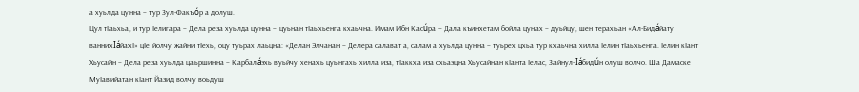а хуьлда цунна – тур Зул-Факъóр а долуш.
Цул тIаьхьа, и тур Iелигара – Дела реза хуьлда цунна – цуьнан тIаьхьенга кхаьчна. Имам Ибн Касúра – Дала къинхетам бойла цунах – дуьйцу, шен терахьан «Ал-Бидáйату ваннихIáйахI» цIе йолчу жайни тIехь, оцу туьрах лаьцна: «Делан Элчанан – Делера салават а, салам а хуьлда цунна – туьрех цхьа тур кхаьчна хилла Iелин тIаьхьенга. Iелин кIант Хьусайн – Дела реза хуьлда цаьршинна – Карбалáэхь вуьйчу хенахь цуьнгахь хилла иза, тIаккха иза схьаэцна Хьусайнан кIанта Iелас, Зайнул-Iáбидúн олуш волчо. Ша Дамаске МуIавийатан кIант Йазид волчу воьдуш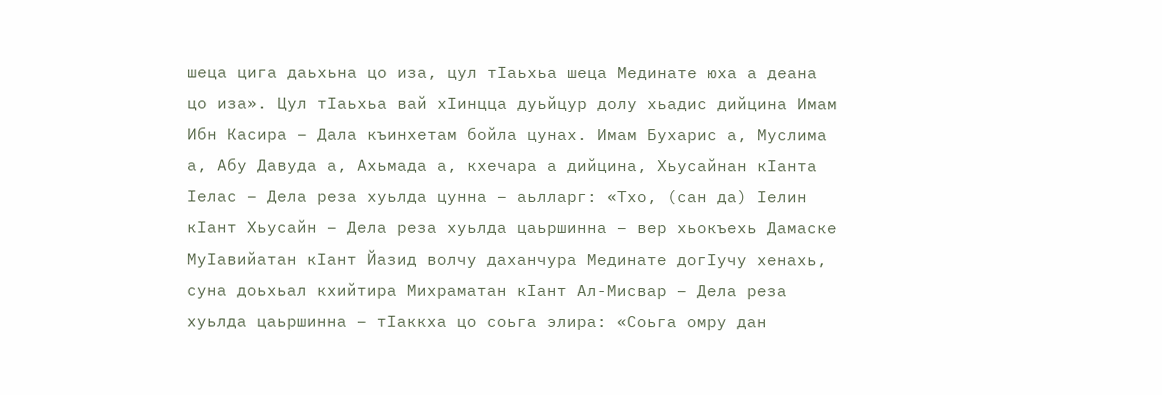шеца цига даьхьна цо иза, цул тIаьхьа шеца Мединате юха а деана цо иза». Цул тIаьхьа вай хIинцца дуьйцур долу хьадис дийцина Имам Ибн Касира – Дала къинхетам бойла цунах. Имам Бухарис а, Муслима а, Абу Давуда а, Ахьмада а, кхечара а дийцина, Хьусайнан кIанта Iелас – Дела реза хуьлда цунна – аьлларг: «Тхо, (сан да) Iелин кIант Хьусайн – Дела реза хуьлда цаьршинна – вер хьокъехь Дамаске МуIавийатан кIант Йазид волчу даханчура Мединате догIучу хенахь, суна доьхьал кхийтира Михраматан кIант Ал-Мисвар – Дела реза хуьлда цаьршинна – тIаккха цо соьга элира: «Соьга омру дан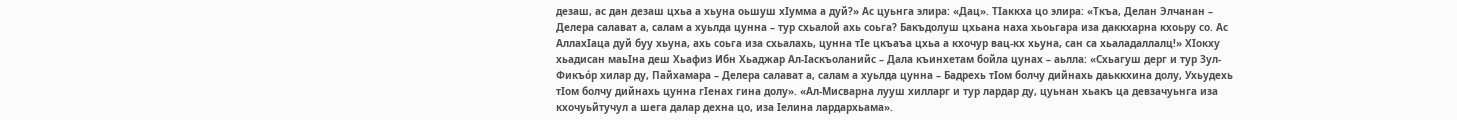дезаш, ас дан дезаш цхьа а хьуна оьшуш хIумма а дуй?» Ас цуьнга элира: «Дац». ТIаккха цо элира: «Ткъа, Делан Элчанан – Делера салават а, салам а хуьлда цунна – тур схьалой ахь соьга? Бакъдолуш цхьана наха хьоьгара иза даккхарна кхоьру со. Ас АллахIаца дуй буу хьуна, ахь соьга иза схьалахь, цунна тIе цкъаъа цхьа а кхочур вац-кх хьуна, сан са хьаладаллалц!» ХIокху хьадисан маьIна деш Хьафиз Ибн Хьаджар Ал-Iаскъоланийс – Дала къинхетам бойла цунах – аьлла: «Схьагуш дерг и тур Зул-Фикъóр хилар ду, Пайхамара – Делера салават а, салам а хуьлда цунна – Бадрехь тIом болчу дийнахь даьккхина долу, Ухьудехь тIом болчу дийнахь цунна гIенах гина долу». «Ал-Мисварна лууш хилларг и тур лардар ду, цуьнан хьакъ ца девзачуьнга иза кхочуьйтучул а шега далар дехна цо, иза Iелина лардархьама».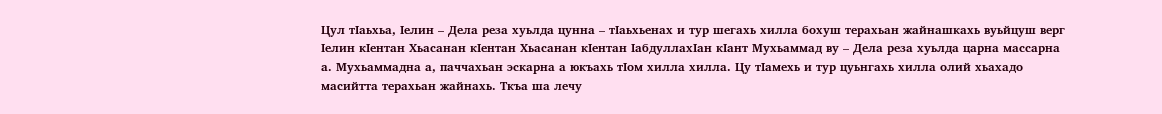Цул тIаьхьа, Iелин – Дела реза хуьлда цунна – тIаьхьенах и тур шегахь хилла бохуш терахьан жайнашкахь вуьйцуш верг Iелин кIентан Хьасанан кIентан Хьасанан кIентан IабдуллахIан кIант Мухьаммад ву – Дела реза хуьлда царна массарна а. Мухьаммадна а, паччахьан эскарна а юкъахь тIом хилла хилла. Цу тIамехь и тур цуьнгахь хилла олий хьахадо масийтта терахьан жайнахь. Ткъа ша лечу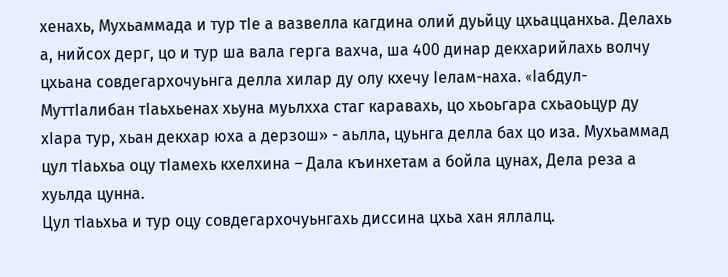хенахь, Мухьаммада и тур тIе а вазвелла кагдина олий дуьйцу цхьаццанхьа. Делахь а, нийсох дерг, цо и тур ша вала герга вахча, ша 400 динар декхарийлахь волчу цхьана совдегархочуьнга делла хилар ду олу кхечу Iелам-наха. «Iабдул-МуттIалибан тIаьхьенах хьуна муьлхха стаг каравахь, цо хьоьгара схьаоьцур ду хIара тур, хьан декхар юха а дерзош» - аьлла, цуьнга делла бах цо иза. Мухьаммад цул тIаьхьа оцу тIамехь кхелхина – Дала къинхетам а бойла цунах, Дела реза а хуьлда цунна.
Цул тIаьхьа и тур оцу совдегархочуьнгахь диссина цхьа хан яллалц.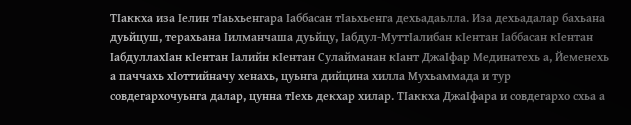ТIаккха иза Iелин тIаьхьенгара Iаббасан тIаьхьенга дехьадаьлла. Иза дехьадалар бахьана дуьйцуш, терахьана Iилманчаша дуьйцу, Iабдул-МуттIалибан кIентан Iаббасан кIентан IабдуллахIан кIентан Iалийн кIентан Сулайманан кIант ДжаIфар Мединатехь а, Йеменехь а паччахь хIоттийначу хенахь, цуьнга дийцина хилла Мухьаммада и тур совдегархочуьнга далар, цунна тIехь декхар хилар. ТIаккха ДжаIфара и совдегархо схьа а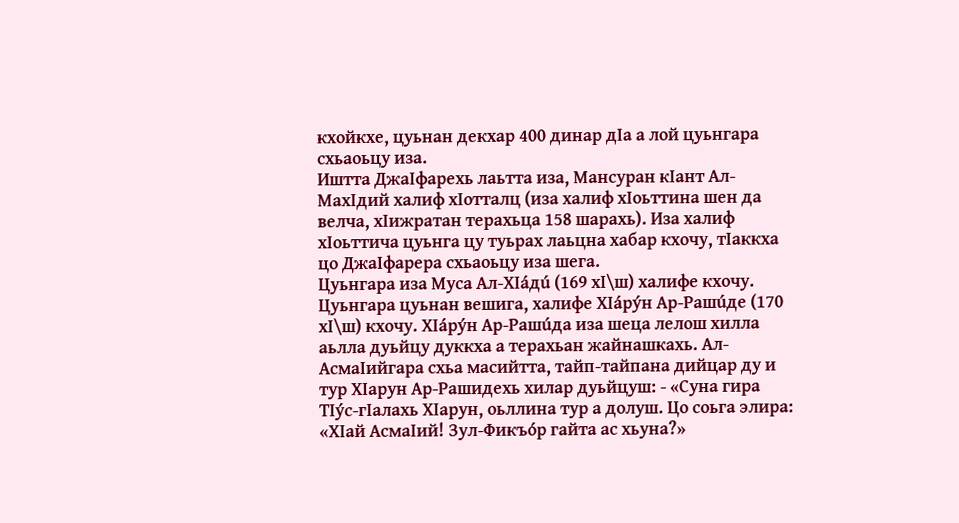кхойкхе, цуьнан декхар 400 динар дIа а лой цуьнгара схьаоьцу иза.
Иштта ДжаIфарехь лаьтта иза, Мансуран кIант Ал-МахIдий халиф хIотталц (иза халиф хIоьттина шен да велча, хIижратан терахьца 158 шарахь). Иза халиф хIоьттича цуьнга цу туьрах лаьцна хабар кхочу, тIаккха цо ДжаIфарера схьаоьцу иза шега.
Цуьнгара иза Муса Ал-ХIáдú (169 хI\ш) халифе кхочу.
Цуьнгара цуьнан вешига, халифе ХIáрýн Ар-Рашúде (170 хI\ш) кхочу. ХIáрýн Ар-Рашúда иза шеца лелош хилла аьлла дуьйцу дуккха а терахьан жайнашкахь. Ал-АсмаIийгара схьа масийтта, тайп-тайпана дийцар ду и тур ХIарун Ар-Рашидехь хилар дуьйцуш: - «Суна гира ТIýс-гIалахь ХIарун, оьллина тур а долуш. Цо соьга элира: «ХIай АсмаIий! Зул-Фикъóр гайта ас хьуна?»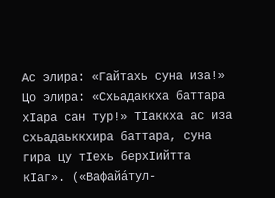Ас элира: «Гайтахь суна иза!» Цо элира: «Схьадаккха баттара хIара сан тур!» ТIаккха ас иза схьадаьккхира баттара, суна гира цу тIехь берхIийтта кIаг». («Вафайáтул-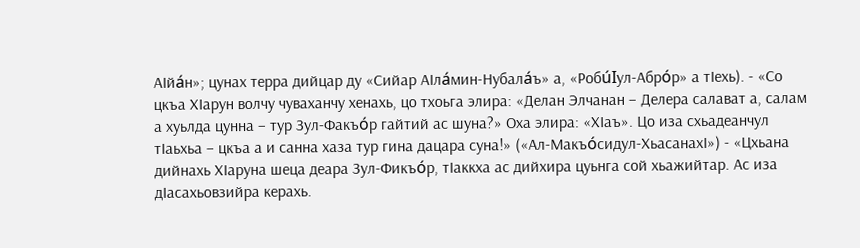АIйáн»; цунах терра дийцар ду «Сийар АIлáмин-Нубалáъ» а, «РобúIул-Абрóр» а тIехь). - «Со цкъа ХIарун волчу чуваханчу хенахь, цо тхоьга элира: «Делан Элчанан – Делера салават а, салам а хуьлда цунна – тур Зул-Факъóр гайтий ас шуна?» Оха элира: «ХIаъ». Цо иза схьадеанчул тIаьхьа – цкъа а и санна хаза тур гина дацара суна!» («Ал-Макъóсидул-ХьасанахI») - «Цхьана дийнахь ХIаруна шеца деара Зул-Фикъóр, тIаккха ас дийхира цуьнга сой хьажийтар. Ас иза дIасахьовзийра керахь.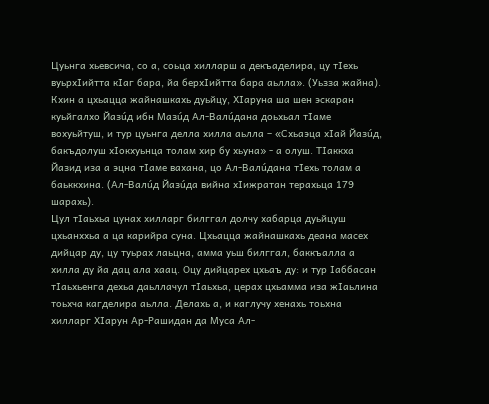Цуьнга хьевсича, со а, соьца хилларш а декъаделира, цу тIехь вуьрхIийтта кIаг бара, йа берхIийтта бара аьлла». (Уьзза жайна). Кхин а цхьацца жайнашкахь дуьйцу, ХIаруна ша шен эскаран куьйгалхо Йазúд ибн Мазúд Ал-Валúдана доьхьал тIаме вохуьйтуш, и тур цуьнга делла хилла аьлла – «Схьаэца хIай Йазúд, бакъдолуш хIокхуьнца толам хир бу хьуна» - а олуш. ТIаккха Йазид иза а эцна тIаме вахана, цо Ал-Валúдана тIехь толам а баьккхина. (Ал-Валúд Йазúда вийна хIижратан терахьца 179 шарахь).
Цул тIаьхьа цунах хилларг билггал долчу хабарца дуьйцуш цхьанххьа а ца карийра суна. Цхьацца жайнашкахь деана масех дийцар ду, цу туьрах лаьцна, амма уьш билггал, баккъалла а хилла ду йа дац ала хаац. Оцу дийцарех цхьаъ ду: и тур Iаббасан тIаьхьенга дехьа даьллачул тIаьхьа, церах цхьамма иза жIаьлина тоьхча кагделира аьлла. Делахь а, и каглучу хенахь тоьхна хилларг ХIарун Ар-Рашидан да Муса Ал-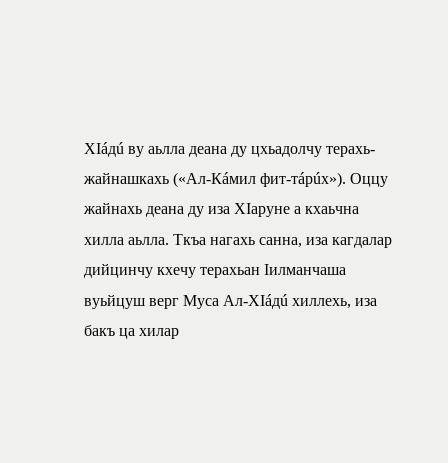ХIáдú ву аьлла деана ду цхьадолчу терахь-жайнашкахь («Ал-Кáмил фит-тáрúх»). Оццу жайнахь деана ду иза ХIаруне а кхаьчна хилла аьлла. Ткъа нагахь санна, иза кагдалар дийцинчу кхечу терахьан Iилманчаша вуьйцуш верг Муса Ал-ХIáдú хиллехь, иза бакъ ца хилар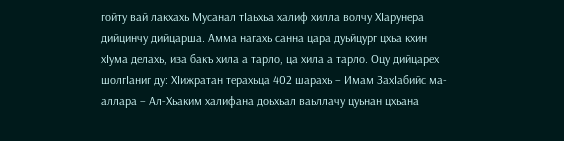гойту вай лакхахь Мусанал тIаьхьа халиф хилла волчу ХIарунера дийцинчу дийцарша. Амма нагахь санна цара дуьйцург цхьа кхин хIума делахь, иза бакъ хила а тарло, ца хила а тарло. Оцу дийцарех шолгIаниг ду: ХIижратан терахьца 402 шарахь – Имам ЗахIабийс ма-аллара – Ал-Хьаким халифана доьхьал ваьллачу цуьнан цхьана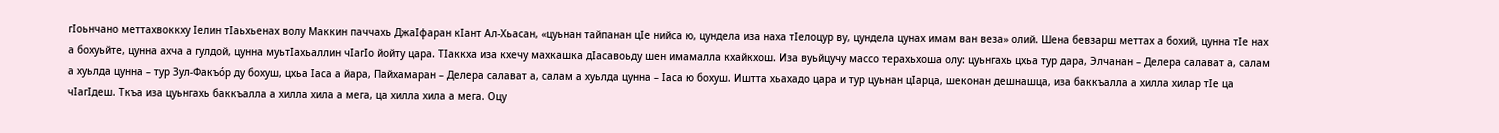гIоьнчано меттахвоккху Iелин тIаьхьенах волу Маккин паччахь ДжаIфаран кIант Ал-Хьасан, «цуьнан тайпанан цIе нийса ю, цундела иза наха тIелоцур ву, цундела цунах имам ван веза» олий. Шена бевзарш меттах а бохий, цунна тIе нах а бохуьйте, цунна ахча а гулдой, цунна муьтIахьаллин чIагIо йойту цара. ТIаккха иза кхечу махкашка дIасавоьду шен имамалла кхайкхош. Иза вуьйцучу массо терахьхоша олу: цуьнгахь цхьа тур дара, Элчанан – Делера салават а, салам а хуьлда цунна – тур Зул-Факъóр ду бохуш, цхьа Iаса а йара, Пайхамаран – Делера салават а, салам а хуьлда цунна – Iаса ю бохуш. Иштта хьахадо цара и тур цуьнан цIарца, шеконан дешнашца, иза баккъалла а хилла хилар тIе ца чIагIдеш. Ткъа иза цуьнгахь баккъалла а хилла хила а мега, ца хилла хила а мега. Оцу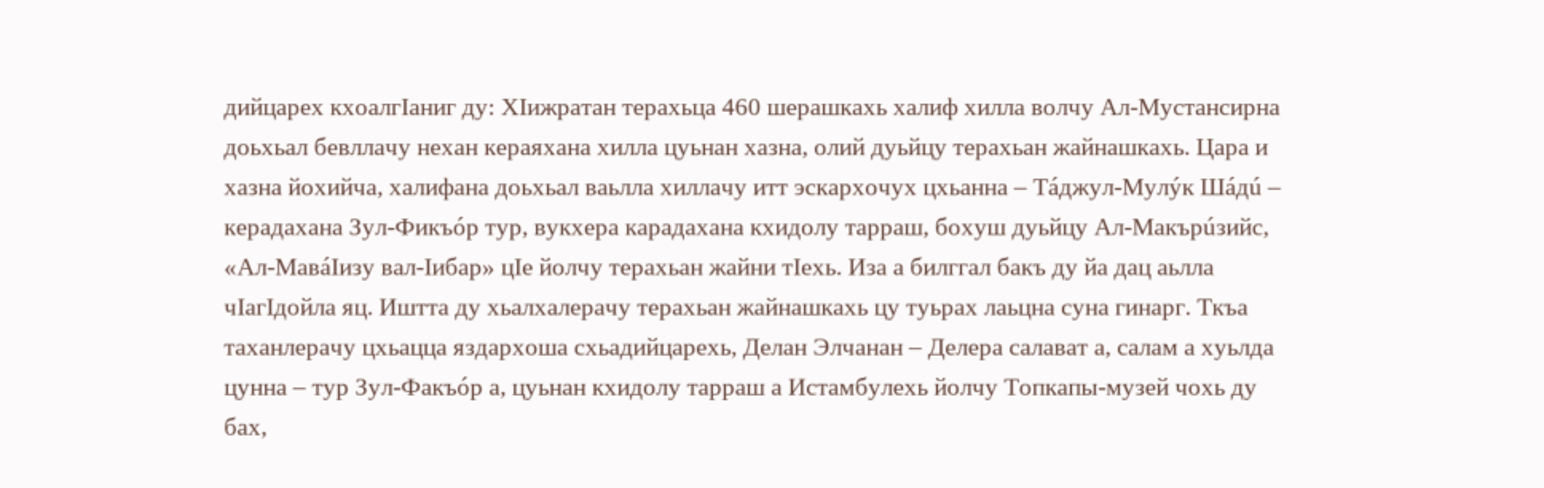дийцарех кхоалгIаниг ду: ХIижратан терахьца 460 шерашкахь халиф хилла волчу Ал-Мустансирна доьхьал бевллачу нехан кераяхана хилла цуьнан хазна, олий дуьйцу терахьан жайнашкахь. Цара и хазна йохийча, халифана доьхьал ваьлла хиллачу итт эскархочух цхьанна – Тáджул-Мулýк Шáдú – керадахана Зул-Фикъóр тур, вукхера карадахана кхидолу тарраш, бохуш дуьйцу Ал-Макърúзийс, «Ал-МавáIизу вал-Iибар» цIе йолчу терахьан жайни тIехь. Иза а билггал бакъ ду йа дац аьлла чIагIдойла яц. Иштта ду хьалхалерачу терахьан жайнашкахь цу туьрах лаьцна суна гинарг. Ткъа таханлерачу цхьацца яздархоша схьадийцарехь, Делан Элчанан – Делера салават а, салам а хуьлда цунна – тур Зул-Факъóр а, цуьнан кхидолу тарраш а Истамбулехь йолчу Топкапы-музей чохь ду бах,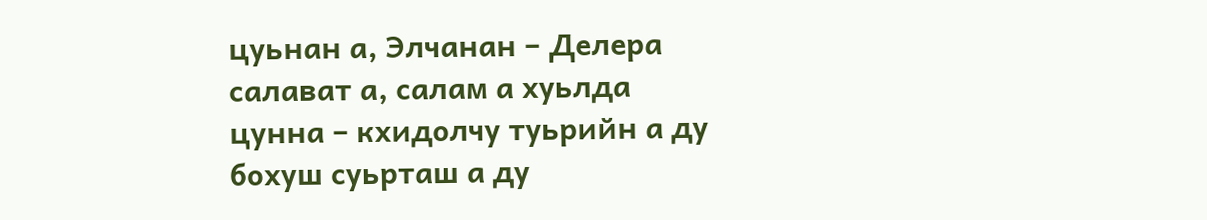цуьнан а, Элчанан – Делера салават а, салам а хуьлда цунна – кхидолчу туьрийн а ду бохуш суьрташ а ду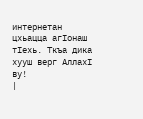интернетан цхьацца агIонаш тIехь. Ткъа дика хууш верг АллахI ву!
|